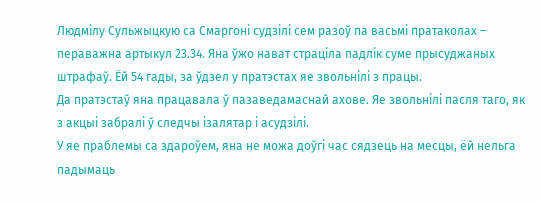Людмілу Сульжыцкую са Смаргоні судзілі сем разоў па васьмі пратаколах – пераважна артыкул 23.34. Яна ўжо нават страціла падлік суме прысуджаных штрафаў. Ёй 54 гады, за ўдзел у пратэстах яе звольнілі з працы.
Да пратэстаў яна працавала ў пазаведамаснай ахове. Яе звольнілі пасля таго, як з акцыі забралі ў следчы ізалятар і асудзілі.
У яе праблемы са здароўем, яна не можа доўгі час сядзець на месцы, ёй нельга падымаць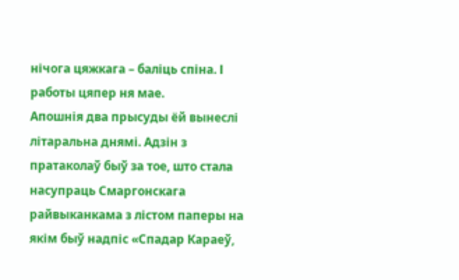нічога цяжкага – баліць спіна. І работы цяпер ня мае.
Апошнія два прысуды ёй вынеслі літаральна днямі. Адзін з пратаколаў быў за тое, што стала насупраць Смаргонскага райвыканкама з лістом паперы на якім быў надпіс «Спадар Караеў,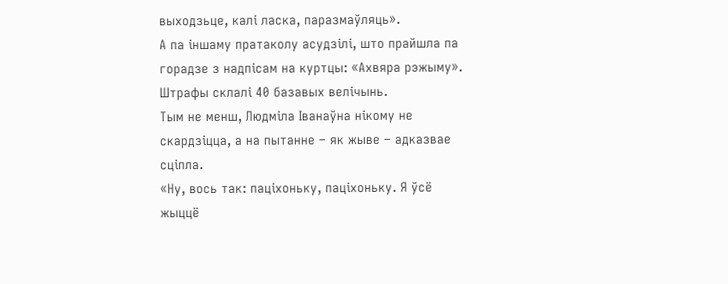выходзьце, калі ласка, паразмаўляць».
А па іншаму пратаколу асудзілі, што прайшла па горадзе з надпісам на куртцы: «Ахвяра рэжыму». Штрафы склалі 40 базавых велічынь.
Тым не менш, Людміла Іванаўна нікому не скардзіцца, а на пытанне – як жыве – адказвае сціпла.
«Ну, вось так: паціхоньку, паціхоньку. Я ўсё жыццё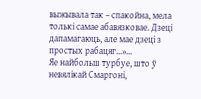выжывала так – спакойна, мела толькі самае абавязковае. Дзеці дапамагаюць, але мае дзеці з простых рабацяг...»...
Яе найбольш турбуе, што ў невялікай Смаргоні,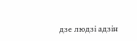дзе людзі адзін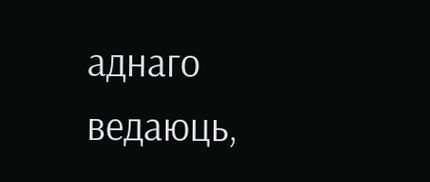аднаго ведаюць,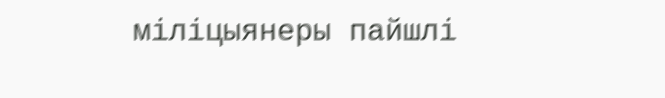міліцыянеры пайшлі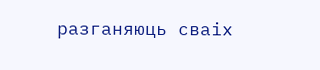разганяюць сваіх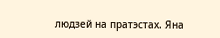людзей на пратэстах. Яна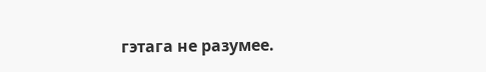гэтага не разумее.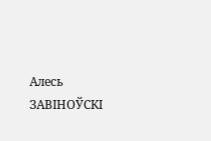Алесь ЗАВІНОЎСКІ